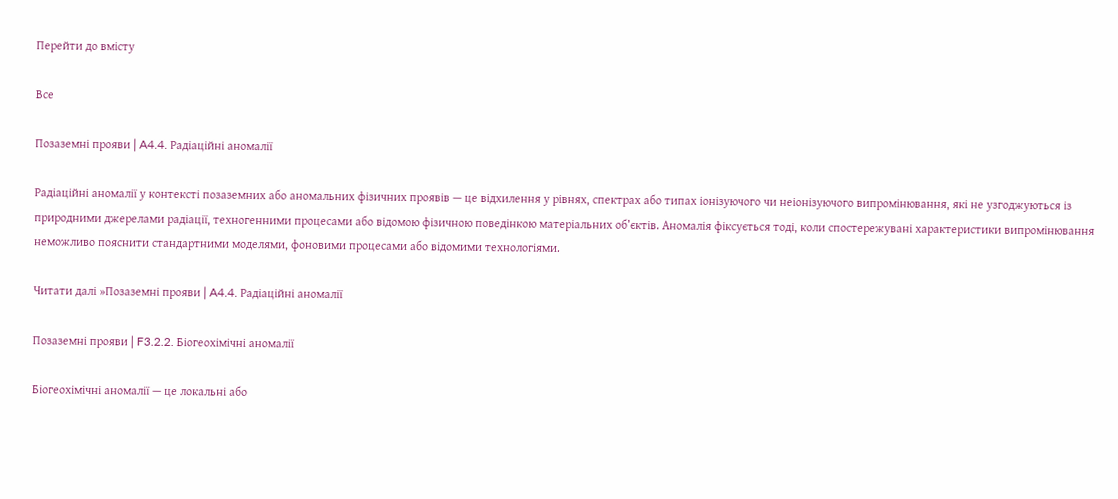Перейти до вмісту

Все

Позаземні прояви | A4.4. Радіаційні аномалії

Радіаційні аномалії у контексті позаземних або аномальних фізичних проявів — це відхилення у рівнях, спектрах або типах іонізуючого чи неіонізуючого випромінювання, які не узгоджуються із природними джерелами радіації, техногенними процесами або відомою фізичною поведінкою матеріальних об’єктів. Аномалія фіксується тоді, коли спостережувані характеристики випромінювання неможливо пояснити стандартними моделями, фоновими процесами або відомими технологіями.

Читати далі »Позаземні прояви | A4.4. Радіаційні аномалії

Позаземні прояви | F3.2.2. Біогеохімічні аномалії

Біогеохімічні аномалії — це локальні або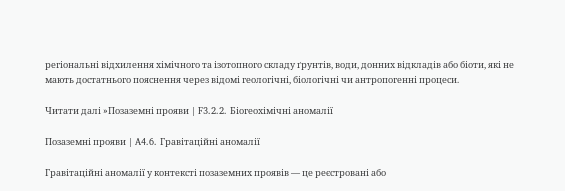регіональні відхилення хімічного та ізотопного складу ґрунтів, води, донних відкладів або біоти, які не мають достатнього пояснення через відомі геологічні, біологічні чи антропогенні процеси.

Читати далі »Позаземні прояви | F3.2.2. Біогеохімічні аномалії

Позаземні прояви | A4.6. Гравітаційні аномалії

Гравітаційні аномалії у контексті позаземних проявів — це реєстровані або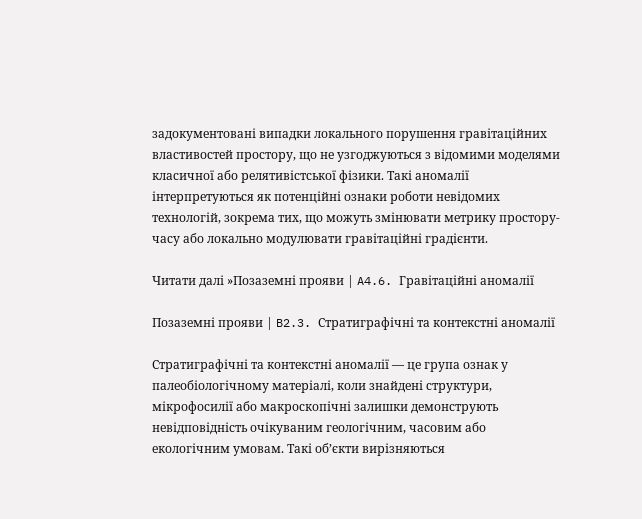задокументовані випадки локального порушення гравітаційних властивостей простору, що не узгоджуються з відомими моделями класичної або релятивістської фізики. Такі аномалії інтерпретуються як потенційні ознаки роботи невідомих технологій, зокрема тих, що можуть змінювати метрику простору-часу або локально модулювати гравітаційні градієнти.

Читати далі »Позаземні прояви | A4.6. Гравітаційні аномалії

Позаземні прояви | B2.3. Стратиграфічні та контекстні аномалії

Стратиграфічні та контекстні аномалії — це група ознак у палеобіологічному матеріалі, коли знайдені структури, мікрофосилії або макроскопічні залишки демонструють невідповідність очікуваним геологічним, часовим або екологічним умовам. Такі об’єкти вирізняються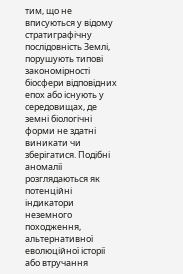тим, що не вписуються у відому стратиграфічну послідовність Землі, порушують типові закономірності біосфери відповідних епох або існують у середовищах, де земні біологічні форми не здатні виникати чи зберігатися. Подібні аномалії розглядаються як потенційні індикатори неземного походження, альтернативної еволюційної історії або втручання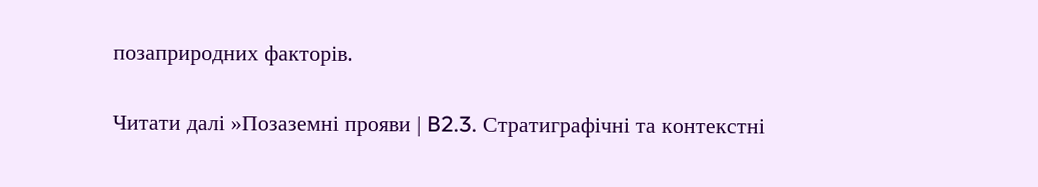позаприродних факторів.

Читати далі »Позаземні прояви | B2.3. Стратиграфічні та контекстні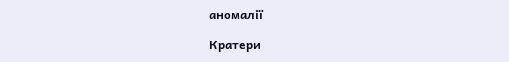аномалії

Кратери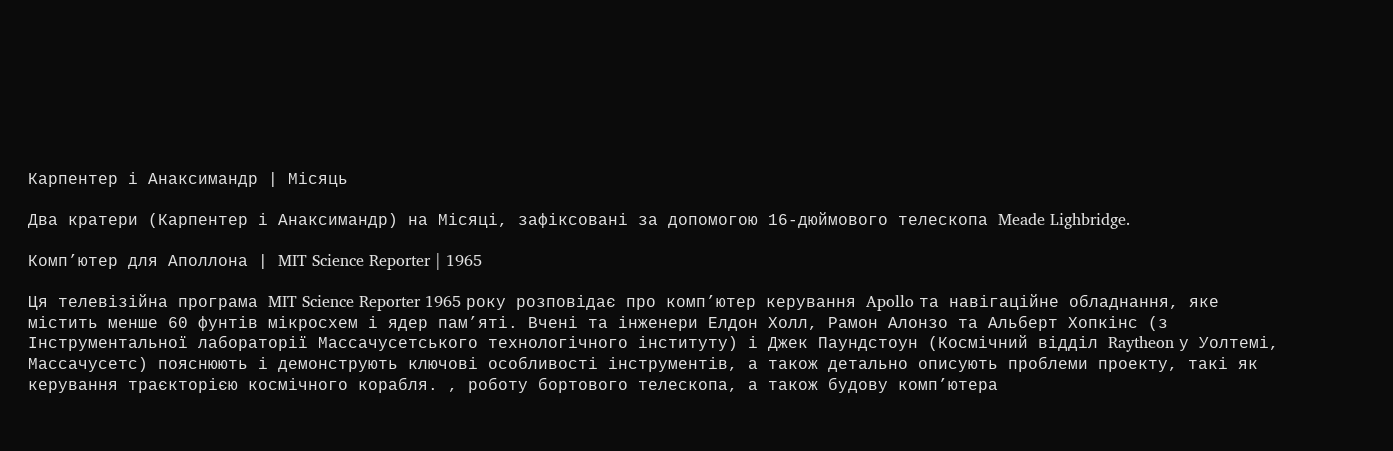Карпентер і Анаксимандр | Місяць

Два кратери (Карпентер і Анаксимандр) на Місяці, зафіксовані за допомогою 16-дюймового телескопа Meade Lighbridge.

Комп’ютер для Аполлона | MIT Science Reporter | 1965

Ця телевізійна програма MIT Science Reporter 1965 року розповідає про комп’ютер керування Apollo та навігаційне обладнання, яке містить менше 60 фунтів мікросхем і ядер пам’яті. Вчені та інженери Елдон Холл, Рамон Алонзо та Альберт Хопкінс (з Інструментальної лабораторії Массачусетського технологічного інституту) і Джек Паундстоун (Космічний відділ Raytheon у Уолтемі, Массачусетс) пояснюють і демонструють ключові особливості інструментів, а також детально описують проблеми проекту, такі як керування траєкторією космічного корабля. , роботу бортового телескопа, а також будову комп’ютера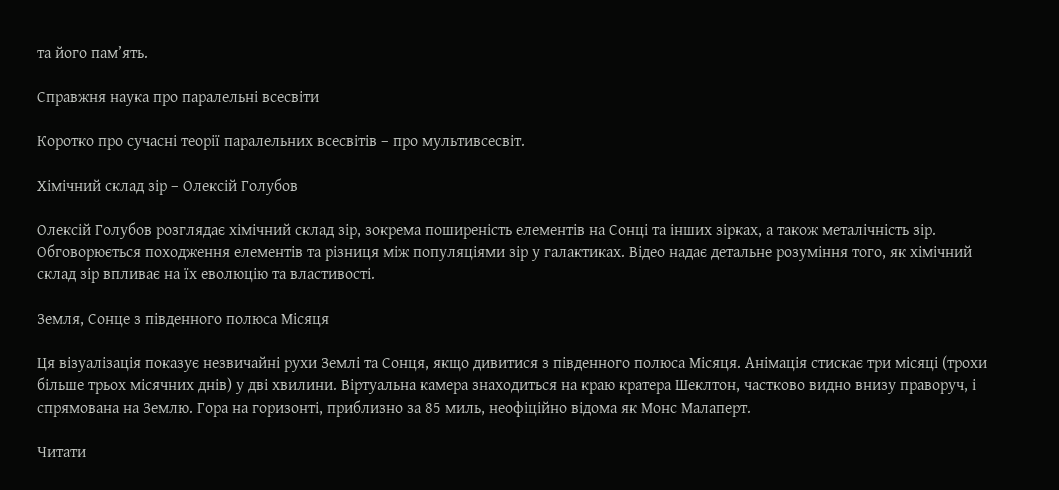та його пам’ять.

Справжня наука про паралельні всесвіти

Коротко про сучасні теорії паралельних всесвітів – про мультивсесвіт.

Хімічний склад зір – Олексій Голубов

Олексій Голубов розглядає хімічний склад зір, зокрема поширеність елементів на Сонці та інших зірках, а також металічність зір. Обговорюється походження елементів та різниця між популяціями зір у галактиках. Відео надає детальне розуміння того, як хімічний склад зір впливає на їх еволюцію та властивості.

Земля, Сонце з південного полюса Місяця

Ця візуалізація показує незвичайні рухи Землі та Сонця, якщо дивитися з південного полюса Місяця. Анімація стискає три місяці (трохи більше трьох місячних днів) у дві хвилини. Віртуальна камера знаходиться на краю кратера Шеклтон, частково видно внизу праворуч, і спрямована на Землю. Гора на горизонті, приблизно за 85 миль, неофіційно відома як Монс Малаперт.

Читати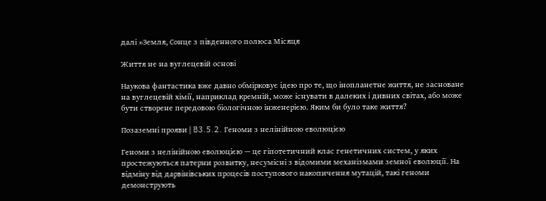далі »Земля, Сонце з південного полюса Місяця

Життя не на вуглецевій основі

Наукова фантастика вже давно обмірковує ідею про те, що інопланетне життя, не засноване на вуглецевій хімії, наприклад кремній, може існувати в далеких і дивних світах, або може бути створене передовою біологічною інженерією. Яким би було таке життя?

Позаземні прояви | B3.5.2. Геноми з нелінійною еволюцією

Геноми з нелінійною еволюцією — це гіпотетичний клас генетичних систем, у яких простежуються патерни розвитку, несумісні з відомими механізмами земної еволюції. На відміну від дарвінівських процесів поступового накопичення мутацій, такі геноми демонструють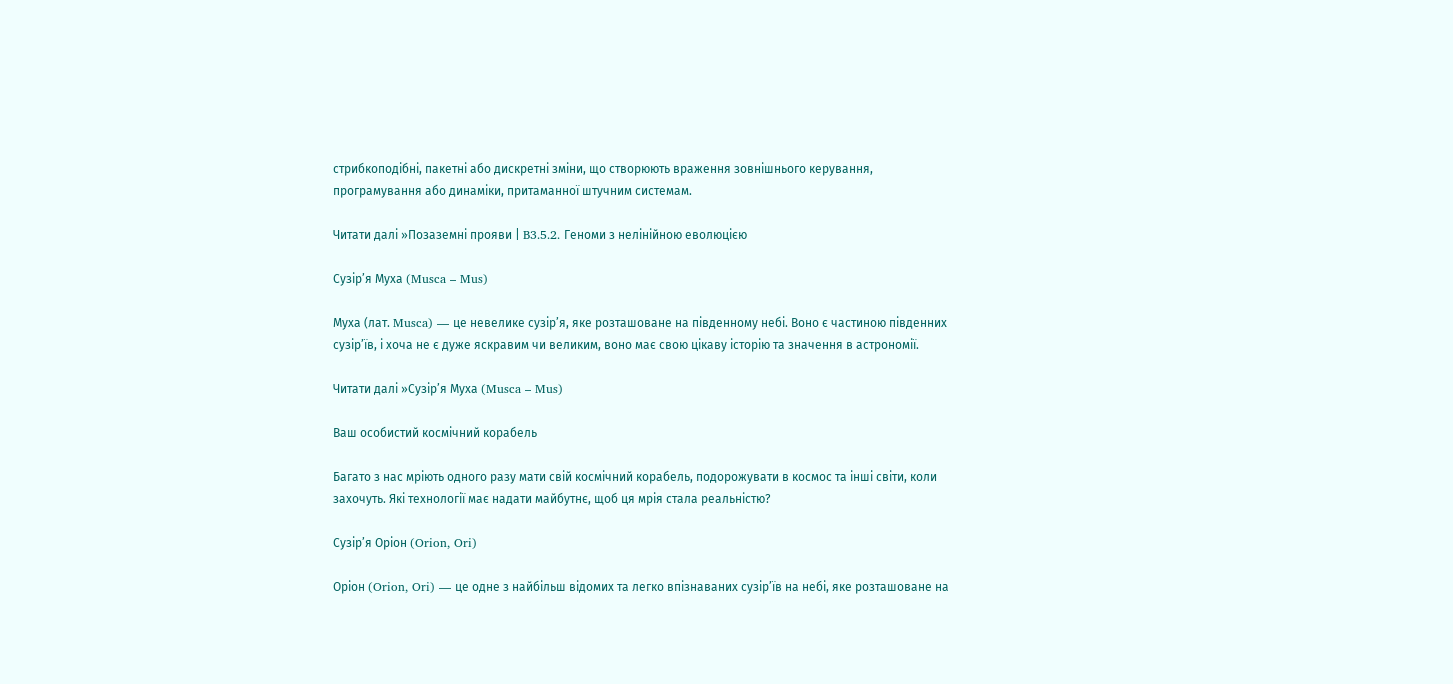стрибкоподібні, пакетні або дискретні зміни, що створюють враження зовнішнього керування, програмування або динаміки, притаманної штучним системам.

Читати далі »Позаземні прояви | B3.5.2. Геноми з нелінійною еволюцією

Сузір’я Муха (Musca – Mus)

Муха (лат. Musca) — це невелике сузір’я, яке розташоване на південному небі. Воно є частиною південних сузір’їв, і хоча не є дуже яскравим чи великим, воно має свою цікаву історію та значення в астрономії.

Читати далі »Сузір’я Муха (Musca – Mus)

Ваш особистий космічний корабель

Багато з нас мріють одного разу мати свій космічний корабель, подорожувати в космос та інші світи, коли захочуть. Які технології має надати майбутнє, щоб ця мрія стала реальністю?

Сузір’я Оріон (Orion, Ori)

Оріон (Orion, Ori) — це одне з найбільш відомих та легко впізнаваних сузір’їв на небі, яке розташоване на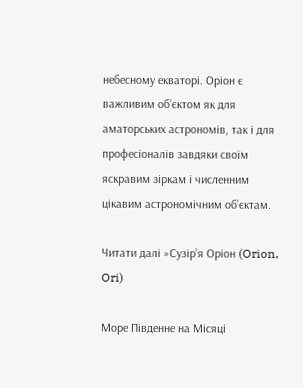небесному екваторі. Оріон є важливим об’єктом як для аматорських астрономів, так і для професіоналів завдяки своїм яскравим зіркам і численним цікавим астрономічним об’єктам.

Читати далі »Сузір’я Оріон (Orion, Ori)

Море Південне на Місяці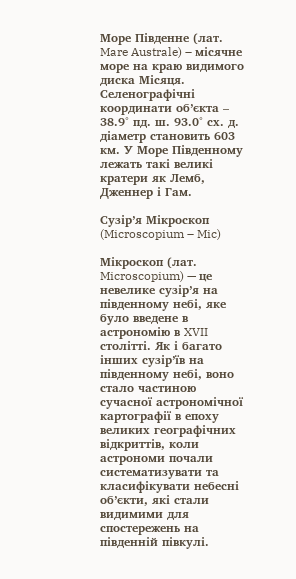Море Південне (лат. Mare Australe) – місячне море на краю видимого диска Місяця. Селенографічні координати об’єкта – 38.9° пд. ш. 93.0° сх. д. діаметр становить 603 км. У Море Південному лежать такі великі кратери як Лемб, Дженнер і Гам.

Сузір’я Мікроскоп (Microscopium – Mic)

Мікроскоп (лат. Microscopium) — це невелике сузір’я на південному небі, яке було введене в астрономію в XVII столітті. Як і багато інших сузір’їв на південному небі, воно стало частиною сучасної астрономічної картографії в епоху великих географічних відкриттів, коли астрономи почали систематизувати та класифікувати небесні об’єкти, які стали видимими для спостережень на південній півкулі.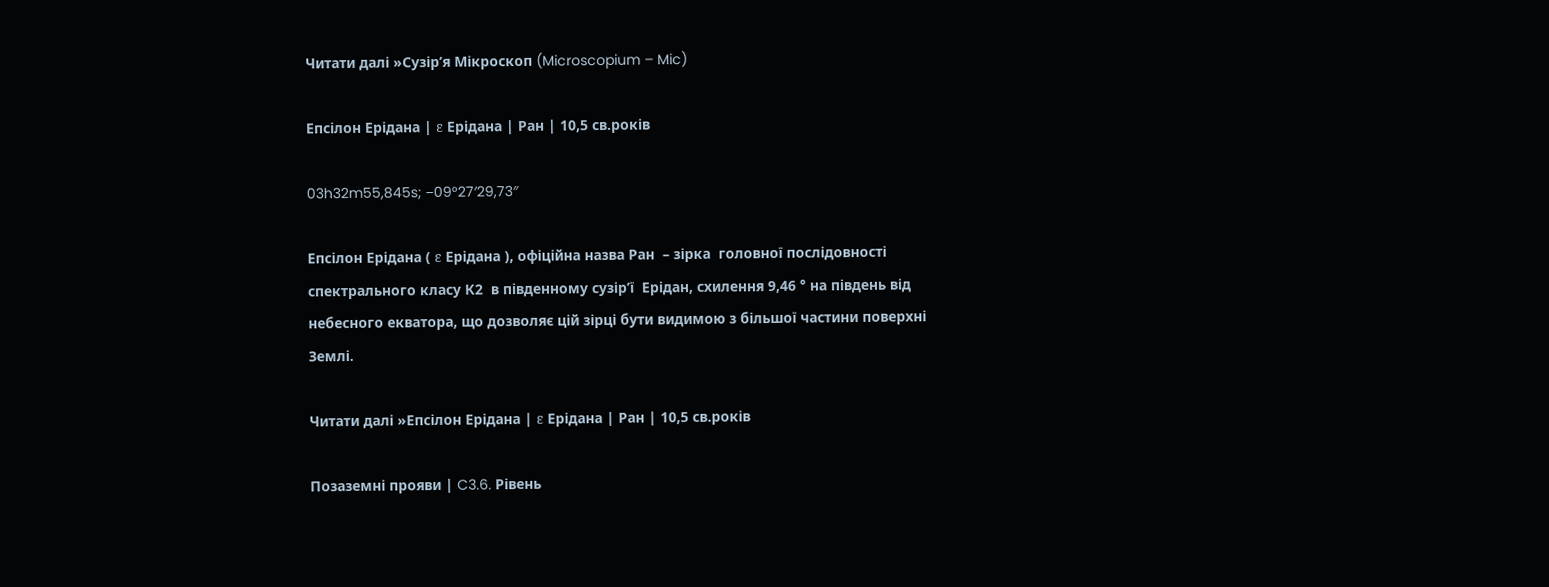Читати далі »Сузір’я Мікроскоп (Microscopium – Mic)

Епсілон Ерідана | ε Ерідана | Ран | 10,5 св.років

03h32m55,845s; −09°27′29,73″

Епсілон Ерідана ( ε Ерідана ), офіційна назва Ран  – зірка  головної послідовності спектрального класу К2  в південному сузір’ї  Ерідан, схилення 9,46 ° на південь від небесного екватора, що дозволяє цій зірці бути видимою з більшої частини поверхні Землі.

Читати далі »Епсілон Ерідана | ε Ерідана | Ран | 10,5 св.років

Позаземні прояви | C3.6. Рівень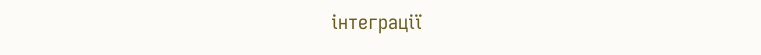інтеграції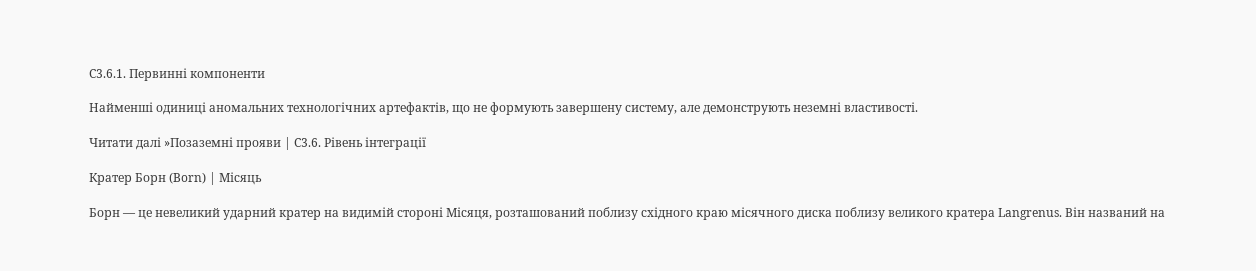C3.6.1. Первинні компоненти

Найменші одиниці аномальних технологічних артефактів, що не формують завершену систему, але демонструють неземні властивості.

Читати далі »Позаземні прояви | C3.6. Рівень інтеграції

Кратер Борн (Born) | Місяць

Борн — це невеликий ударний кратер на видимій стороні Місяця, розташований поблизу східного краю місячного диска поблизу великого кратера Langrenus. Він названий на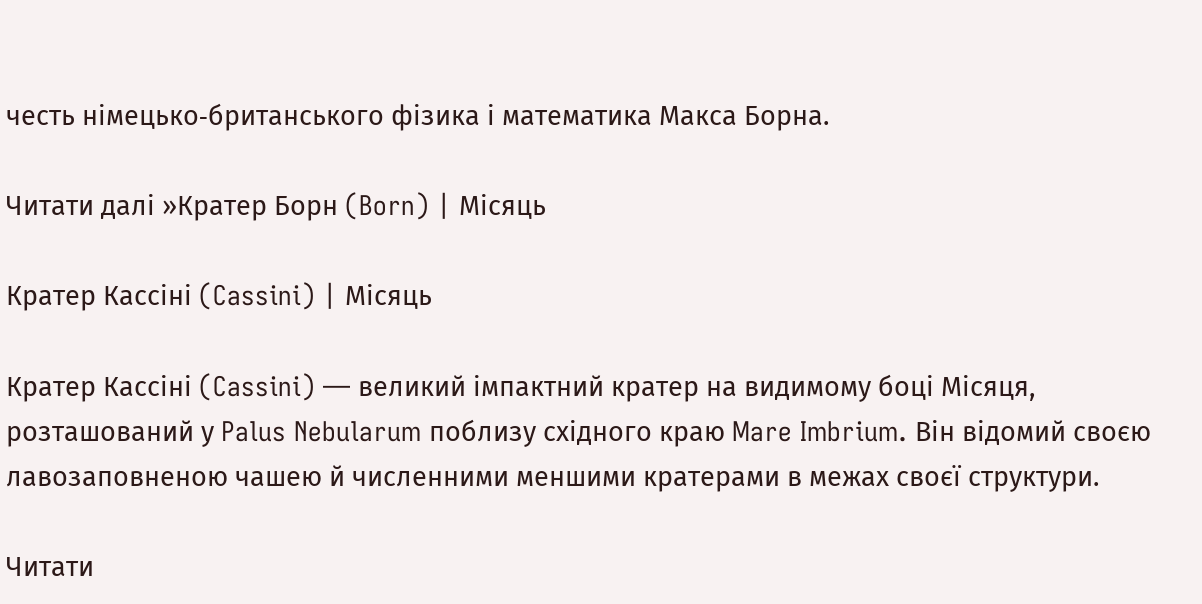честь німецько‑британського фізика і математика Макса Борна.

Читати далі »Кратер Борн (Born) | Місяць

Кратер Кассіні (Cassini) | Місяць

Кратер Кассіні (Cassini) — великий імпактний кратер на видимому боці Місяця, розташований у Palus Nebularum поблизу східного краю Mare Imbrium. Він відомий своєю лавозаповненою чашею й численними меншими кратерами в межах своєї структури.

Читати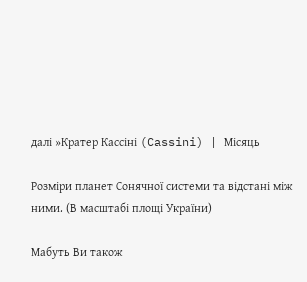далі »Кратер Кассіні (Cassini) | Місяць

Розміри планет Сонячної системи та відстані між ними. (В масштабі площі України)

Мабуть Ви також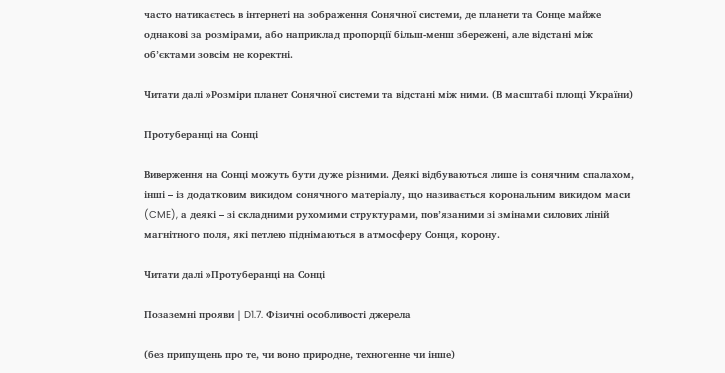часто натикаєтесь в інтернеті на зображення Сонячної системи, де планети та Сонце майже однакові за розмірами, або наприклад пропорції більш-менш збережені, але відстані між об’єктами зовсім не коректні.

Читати далі »Розміри планет Сонячної системи та відстані між ними. (В масштабі площі України)

Протуберанці на Сонці

Виверження на Сонці можуть бути дуже різними. Деякі відбуваються лише із сонячним спалахом, інші – із додатковим викидом сонячного матеріалу, що називається корональним викидом маси (CME), а деякі – зі складними рухомими структурами, пов’язаними зі змінами силових ліній магнітного поля, які петлею піднімаються в атмосферу Сонця, корону.

Читати далі »Протуберанці на Сонці

Позаземні прояви | D1.7. Фізичні особливості джерела

(без припущень про те, чи воно природне, техногенне чи інше)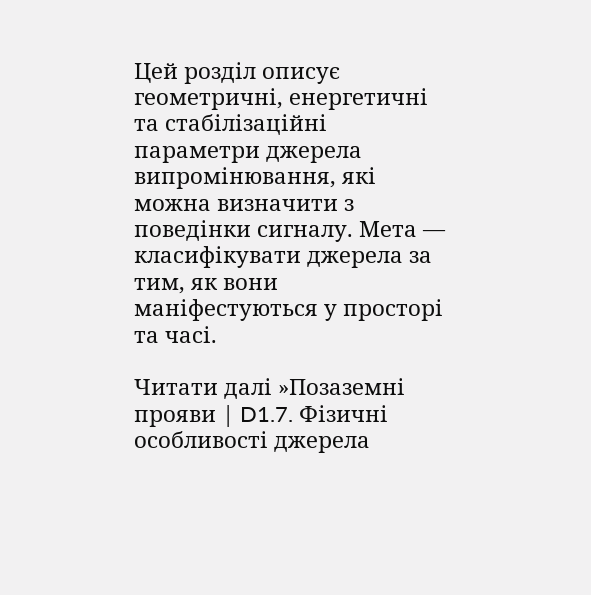Цей розділ описує геометричні, енергетичні та стабілізаційні параметри джерела випромінювання, які можна визначити з поведінки сигналу. Мета — класифікувати джерела за тим, як вони маніфестуються у просторі та часі.

Читати далі »Позаземні прояви | D1.7. Фізичні особливості джерела